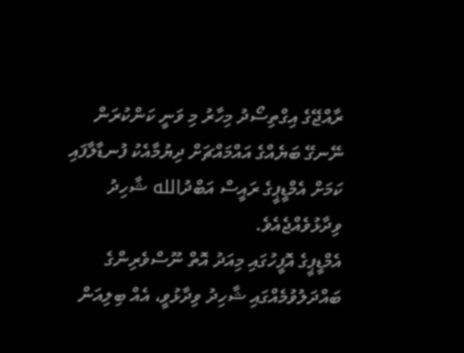ރާއްޖޭގެ އިގްތިސޯދު މިހާރު މި ވަނީ ކަންކުރަން ނޭނގޭ ބަޔެއްގެ އައްމައްޗަށް ދިޔުމާއެކު ފުނޑާލާފައި ކަމަށް އެމްޑީޕީގެ ރައީސް އަބްދުالله ޝާހިދު ވިދާޅުވެއްޖެއެވެ.
އެމްޑީޕީގެ އޮފީހުގައި މިއަދު އޮތް ނޫސްވެރިންގެ ބައްދަލުވުމެއްގައި ޝާހިދު ވިދާޅުވީ، އެއް ބިލިއަން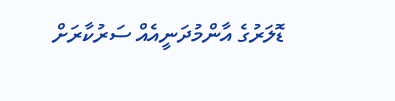ޑޮލަރުގެ އާންމުދަނީއެއް ސަރުކާރަށް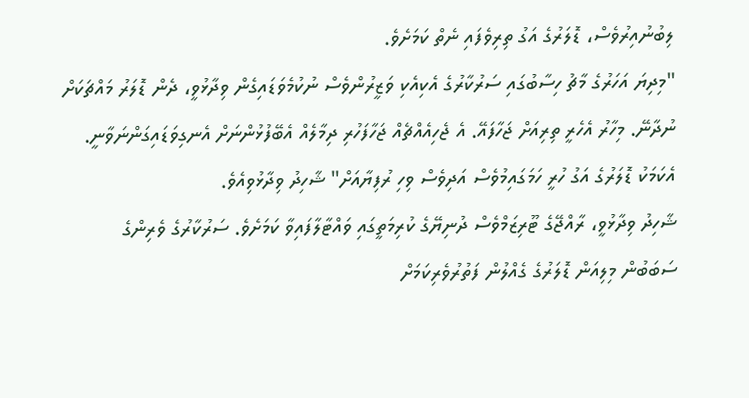ލިބުނުއިރުވެސް، ޑޮލަރުގެ އަގު ތިރިވެފައި ނެތް ކަމަށެވެ.
"މިދިޔަ އަހަރުގެ މާޗު ހިސާބުގައި ސަރުކާރުގެ އެކިއެކި ވަޒީރުންވެސް ނުކުމެވަޑައިގެން ވިދާޅުވީ، ދެން ޑޮލަރު މައްޗަކަށް ނުދާނޭ. މިހާރު އެހެރީ ތިރިއަށް ޖަހާފައޭ. އެ ޖެހިއެއްޗެއް ޖަހާފަހުރި ދިމާލެއް އެބޭފުޅުންނަށް އެނގިވަޑައިގަންނަވާނީ. އެކަމަކު ޑޮލަރުގެ އަގު ހުރީ ހަމަގައިމުވެސް އަދިވެސް ވިހި ރުފިޔާއަށް" ޝާހިދު ވިދާޅުވިއެވެ.
ޝާހިދު ވިދާޅުވީ، ރާއްޖޭގެ ޓޫރިޒަމްވެސް ދުނިޔޭގެ ކުރިމަތީގައި ވައްޓާލާފައިވާ ކަމަށެވެ. ސަރުކާރުގެ ވެރިންގެ ސަބަބުން މިލިއަން ޑޮލަރުގެ ގެއްލުން ފަތުރުވެރިކަމަށް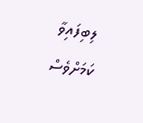ލިބިފައިވާ ކަމަށްވެސް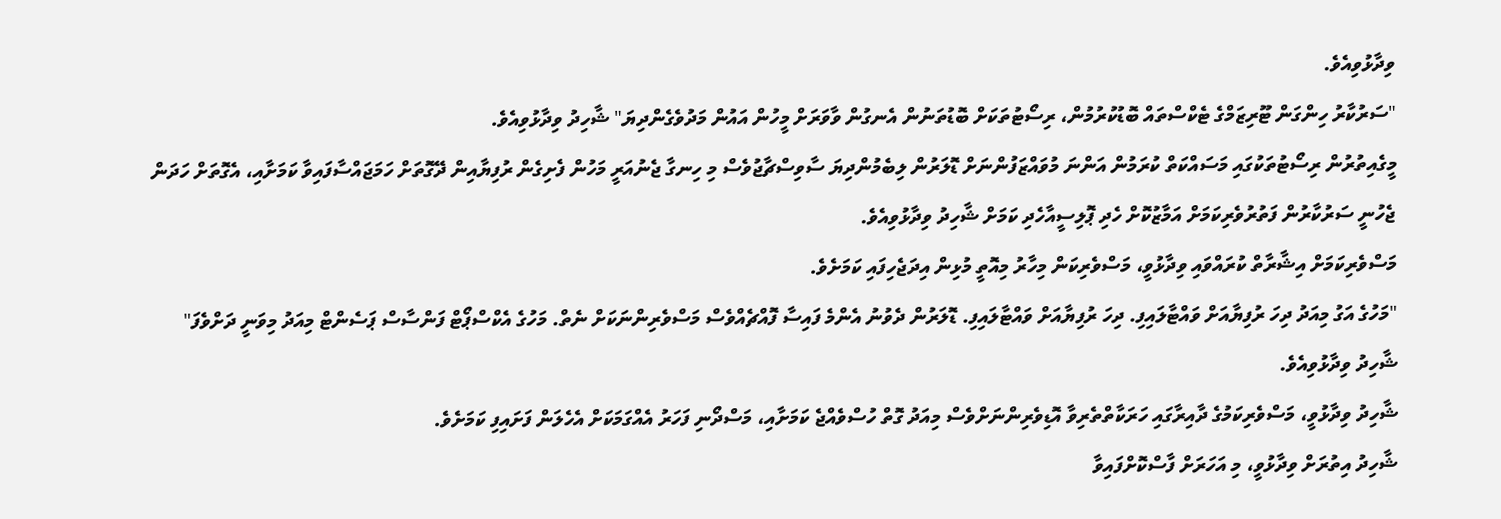ވިދާޅުވިއެވެ.
"ސަރުކާރު ހިންގަން ޓޫރިޒަމްގެ ޓެކްސްތައް ބޮޑުކުރުމުން، ރިސޯޓުތަކަށް ބޮޑުތަނުން އެނގުން ވާވަރަށް މީހުން އައުން މަދުވެގެންދިޔަ" ޝާހިދު ވިދާޅުވިއެވެ.
މީގެއިތުރުން ރިސޯޓުތަކުގައި މަސައްކަތް ކުރަމުން އަންނަ މުވައްޒަފުންނަށް ޑޮލަރުން ލިބެމުންދިޔަ ސާވިސްޗާޖުވެސް މި ހިނގާ ޖެނުއަރީ މަހުން ފެށިގެން ރުފިޔާއިން ދޭގޮތަށް ހަމަޖައްސާފައިވާ ކަމަށާއި، އެގޮތަށް ހަދަން ޖެހުނީ ސަރުކާރުން ފަތުރުވެރިކަމަށް އަމާޒުކޮށް ހެދި ޕޮލިސީއާހެދި ކަމަށް ޝާހިދު ވިދާޅުވިއެވެ.
މަސްވެރިކަމަށް އިޝާރާތް ކުރައްވައި ވިދާޅުވީ، މަސްވެރިކަން މިހާރު މިއޮތީ މުޅިން އިދަޖެހިފައި ކަމަށެވެ.
"މަހުގެ އަގު މިއަދު ދިހަ ރުފިޔާއަށް ވައްޓާލައިފި. ދިހަ ރުފިޔާއަށް ވައްޓާލައިފި. ޑޮލަރުން ދެވުނު އެންމެ ފައިސާ ފޮއްޗެއްވެސް މަސްވެރިންނަކަށް ނެތް. މަހުގެ އެކްސްޕޯޓް ފަންސާސް ޕަސެންޓް މިއަދު މިވަނީ ދަށްވެފަ" ޝާހިދު ވިދާޅުވިއެވެ.
ޝާހިދު ވިދާޅުވީ، މަސްވެރިކަމުގެ ދާއިރާގައި ހަރަކާތްތެރިވާ އޮޑިވެރިންނަށްވެސް މިއަދު ގޮތް ހުސްވެއްޖެ ކަމަށާއި، މަސްދޯނި ފަހަރު އެއްގަމަކަށް އެހެލަން ފަށައިފި ކަމަށެވެ.
ޝާހިދު އިތުރަށް ވިދާޅުވީ، މި އަހަރަށް ފާސްކޮށްފައިވާ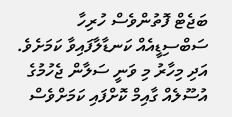ބަޖެޓް ފޮތުންވެސް ހުރިހާ ސަބްސިޑީއެއް ކަނޑާލާފައިވާ ކަމަށެވެ. އަދި މިހާރު މި ވަނީ ސަލާން ޖެހުމުގެ އުސޫލެއް ގާއިމް ކޮށްފައި ކަމަށްވެސް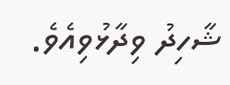ޝާހިދު ވިދާޅުވިއެވެ.